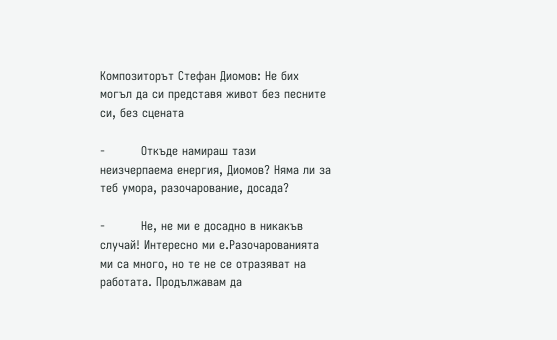Композиторът Стефан Диомов: Не бих могъл да си представя живот без песните си, без сцената

-         Откъде намираш тази неизчерпаема енергия, Диомов? Няма ли за теб умора, разочарование, досада?

-         Не, не ми е досадно в никакъв случай! Интересно ми е.Разочарованията ми са много, но те не се отразяват на работата. Продължавам да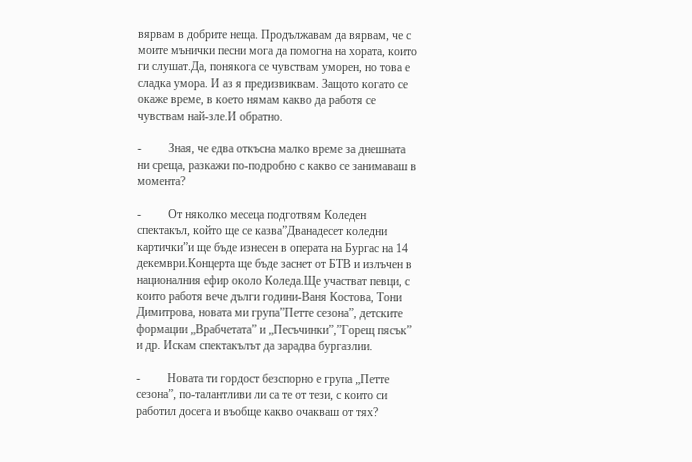вярвам в добрите неща. Продължавам да вярвам, че с моите мънички песни мога да помогна на хората, които ги слушат.Да, понякога се чувствам уморен, но това е сладка умора. И аз я предизвиквам. Защото когато се окаже време, в което нямам какво да работя се чувствам най-зле.И обратно.

-         Зная, че едва откъсна малко време за днешната ни среща, разкажи по-подробно с какво се занимаваш в момента?

-         От няколко месеца подготвям Коледен спектакъл, който ще се казва”Дванадесет коледни картички”и ще бъде изнесен в операта на Бургас на 14 декември.Концерта ще бъде заснет от БТВ и излъчен в националния ефир около Коледа.Ще участват певци, с които работя вече дълги години-Ваня Костова, Тони Димитрова, новата ми група”Петте сезона”, детските формации „Врабчетата” и „Песъчинки”,”Горещ пясък” и др. Искам спектакълът да зарадва бургазлии.

-         Новата ти гордост безспорно е група „Петте сезона”, по-талантливи ли са те от тези, с които си работил досега и въобще какво очакваш от тях?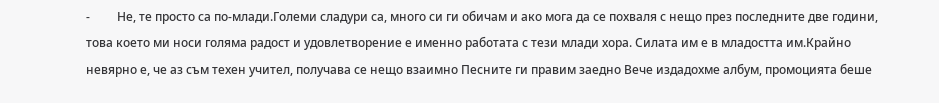-         Не, те просто са по-млади.Големи сладури са, много си ги обичам и ако мога да се похваля с нещо през последните две години, това което ми носи голяма радост и удовлетворение е именно работата с тези млади хора. Силата им е в младостта им.Крайно невярно е, че аз съм техен учител, получава се нещо взаимно Песните ги правим заедно Вече издадохме албум, промоцията беше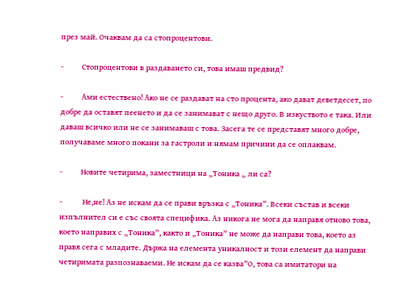през май. Очаквам да са стопроцентови.

-         Стопроцентови в раздаването си, това имаш предвид?

-         Ами естествено! Ако не се раздават на сто процента, ако дават деветдесет, по добре да оставят пеенето и да се занимават с нещо друго. В изкуството е така. Или даваш всичко или не се занимаваш с това. Засега те се представят много добре, получаваме много покани за гастроли и нямам причини да се оплаквам.

-         Новите четирима, заместници на „Тоника „ ли са?

-          Не,не! Аз не искам да се прави връзка с „Тоника”. Всеки състав и всеки изпълнител си е със своята специфика. Аз никога не мога да направя отново това, което направих с „Тоника”, както и „Тоника” не може да направи това, което аз правя сега с младите. Държа на елемента уникалност и този елемент да направи четиримата разпознаваеми. Не искам да се казва”О, това са имитатори на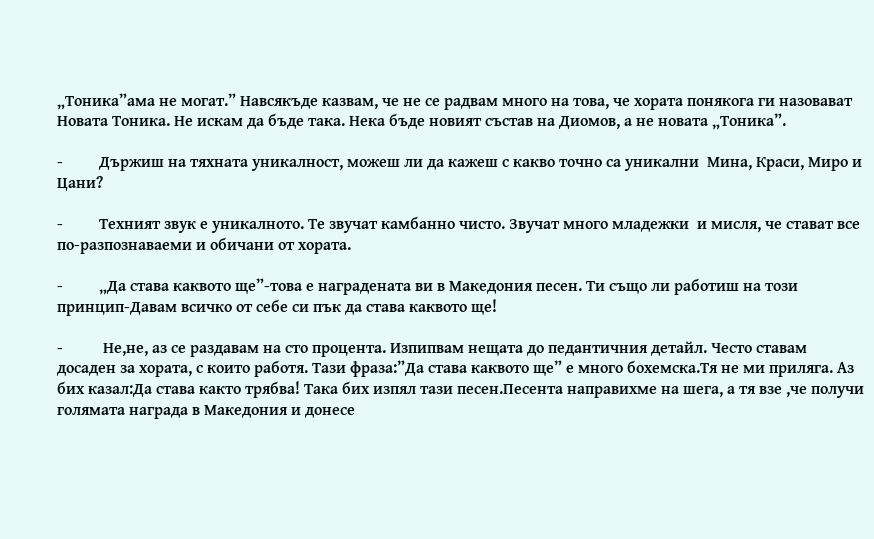„Тоника”ама не могат.” Навсякъде казвам, че не се радвам много на това, че хората понякога ги назовават Новата Тоника. Не искам да бъде така. Нека бъде новият състав на Диомов, а не новата „Тоника”.

-         Държиш на тяхната уникалност, можеш ли да кажеш с какво точно са уникални  Мина, Краси, Миро и Цани?

-         Техният звук е уникалното. Те звучат камбанно чисто. Звучат много младежки  и мисля, че стават все по-разпознаваеми и обичани от хората.

-         „Да става каквото ще”-това е наградената ви в Македония песен. Ти също ли работиш на този принцип-Давам всичко от себе си пък да става каквото ще!

-          Не,не, аз се раздавам на сто процента. Изпипвам нещата до педантичния детайл. Често ставам досаден за хората, с които работя. Тази фраза:”Да става каквото ще” е много бохемска.Тя не ми приляга. Аз бих казал:Да става както трябва! Така бих изпял тази песен.Песента направихме на шега, а тя взе ,че получи голямата награда в Македония и донесе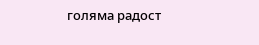голяма радост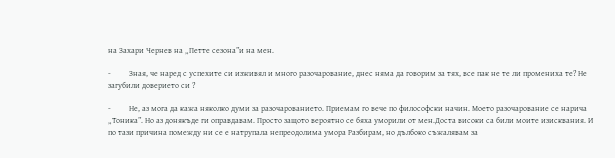на Захари Чернев на „Петте сезона”и на мен.

-         Зная, че наред с успехите си изживял и много разочарование, днес няма да говорим за тях, все пак не те ли промениха те? Не загубили доверието си ?

-         Не, аз мога да кажа няколко думи за разочарованието. Приемам го вече по философски начин. Моето разочарование се нарича „Тоника”. Но аз донякъде ги оправдавам. Просто защото вероятно се бяха уморили от мен.Доста високи са били моите изисквания. И по тази причина помежду ни се е натрупала непреодолима умора Разбирам, но дълбоко съжалявам за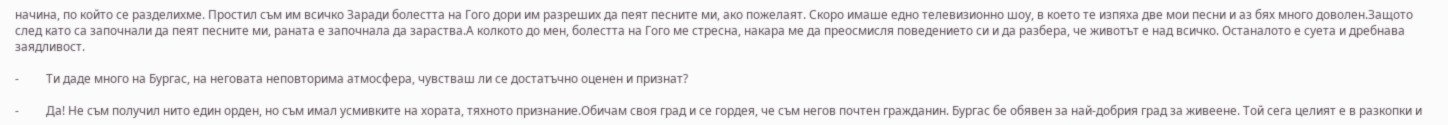начина, по който се разделихме. Простил съм им всичко Заради болестта на Гого дори им разреших да пеят песните ми, ако пожелаят. Скоро имаше едно телевизионно шоу, в което те изпяха две мои песни и аз бях много доволен.Защото след като са започнали да пеят песните ми, раната е започнала да зараства.А колкото до мен, болестта на Гого ме стресна, накара ме да преосмисля поведението си и да разбера, че животът е над всичко. Останалото е суета и дребнава заядливост.

-         Ти даде много на Бургас, на неговата неповторима атмосфера, чувстваш ли се достатъчно оценен и признат?

-         Да! Не съм получил нито един орден, но съм имал усмивките на хората, тяхното признание.Обичам своя град и се гордея, че съм негов почтен гражданин. Бургас бе обявен за най-добрия град за живеене. Той сега целият е в разкопки и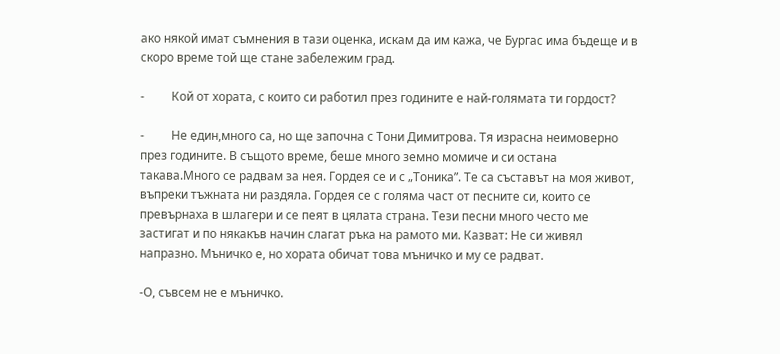ако някой имат съмнения в тази оценка, искам да им кажа, че Бургас има бъдеще и в скоро време той ще стане забележим град.

-         Кой от хората, с които си работил през годините е най-голямата ти гордост?

-         Не един,много са, но ще започна с Тони Димитрова. Тя израсна неимоверно през годините. В същото време, беше много земно момиче и си остана такава.Много се радвам за нея. Гордея се и с „Тоника”. Те са съставът на моя живот, въпреки тъжната ни раздяла. Гордея се с голяма част от песните си, които се превърнаха в шлагери и се пеят в цялата страна. Тези песни много често ме застигат и по някакъв начин слагат ръка на рамото ми. Казват: Не си живял напразно. Мъничко е, но хората обичат това мъничко и му се радват.

-О, съвсем не е мъничко.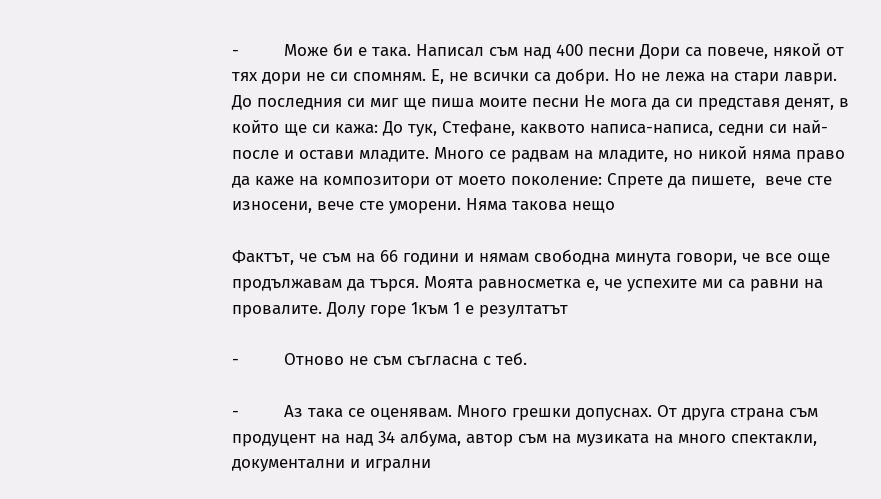-         Може би е така. Написал съм над 400 песни Дори са повече, някой от тях дори не си спомням. Е, не всички са добри. Но не лежа на стари лаври. До последния си миг ще пиша моите песни Не мога да си представя денят, в който ще си кажа: До тук, Стефане, каквото написа-написа, седни си най-после и остави младите. Много се радвам на младите, но никой няма право да каже на композитори от моето поколение: Спрете да пишете,  вече сте износени, вече сте уморени. Няма такова нещо

Фактът, че съм на 66 години и нямам свободна минута говори, че все още продължавам да търся. Моята равносметка е, че успехите ми са равни на провалите. Долу горе 1към 1 е резултатът

-         Отново не съм съгласна с теб.

-         Аз така се оценявам. Много грешки допуснах. От друга страна съм продуцент на над 34 албума, автор съм на музиката на много спектакли, документални и игрални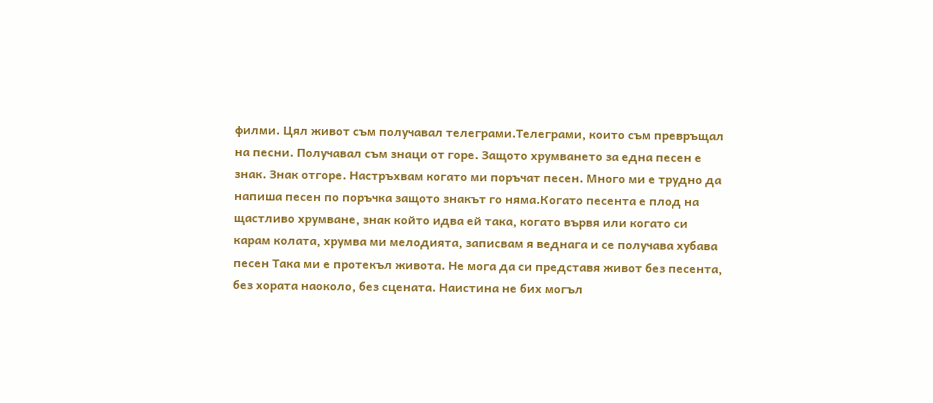филми. Цял живот съм получавал телеграми.Телеграми, които съм превръщал на песни. Получавал съм знаци от горе. Защото хрумването за една песен е знак. Знак отгоре. Настръхвам когато ми поръчат песен. Много ми е трудно да напиша песен по поръчка защото знакът го няма.Когато песента е плод на щастливо хрумване, знак който идва ей така, когато вървя или когато си карам колата, хрумва ми мелодията, записвам я веднага и се получава хубава песен Така ми е протекъл живота. Не мога да си представя живот без песента, без хората наоколо, без сцената. Наистина не бих могъл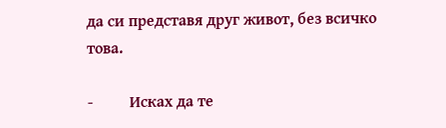да си представя друг живот, без всичко това.

-         Исках да те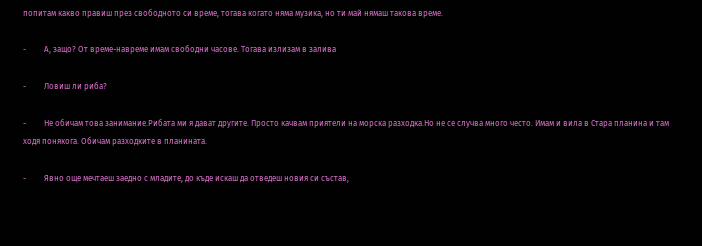попитам какво правиш през свободното си време, тогава когато няма музика, но ти май нямаш такова време.

-         А, защо? От време-навреме имам свободни часове. Тогава излизам в залива

-         Ловиш ли риба?

-         Не обичам това занимание.Рибата ми я дават другите. Просто качвам приятели на морска разходка.Но не се случва много често. Имам и вила в Стара планина и там ходя понякога. Обичам разходките в планината.

-         Явно още мечтаеш заедно с младите, до къде искаш да отведеш новия си състав,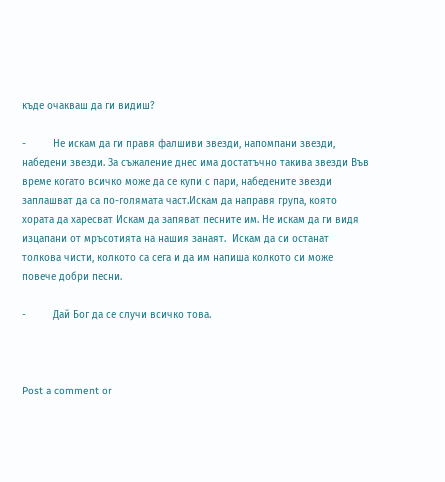къде очакваш да ги видиш?

-         Не искам да ги правя фалшиви звезди, напомпани звезди, набедени звезди. За съжаление днес има достатъчно такива звезди Във време когато всичко може да се купи с пари, набедените звезди заплашват да са по-голямата част.Искам да направя група, която хората да харесват Искам да запяват песните им. Не искам да ги видя изцапани от мръсотията на нашия занаят.  Искам да си останат толкова чисти, колкото са сега и да им напиша колкото си може повече добри песни.

-         Дай Бог да се случи всичко това.



Post a comment or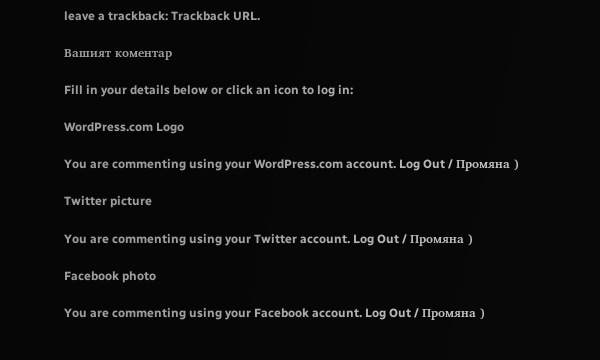leave a trackback: Trackback URL.

Вашият коментар

Fill in your details below or click an icon to log in:

WordPress.com Logo

You are commenting using your WordPress.com account. Log Out / Промяна )

Twitter picture

You are commenting using your Twitter account. Log Out / Промяна )

Facebook photo

You are commenting using your Facebook account. Log Out / Промяна )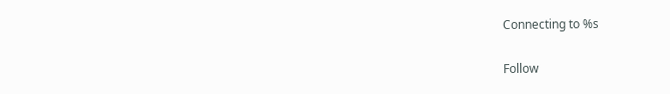Connecting to %s

Follow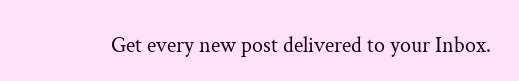Get every new post delivered to your Inbox.